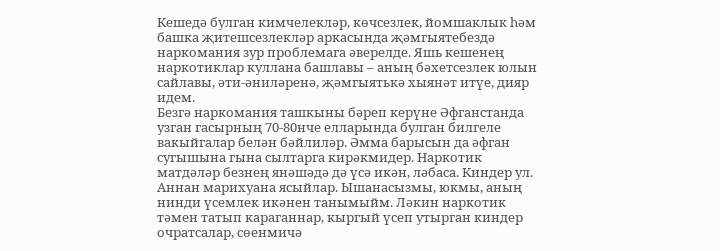Кешедә булган кимчелекләр, көчсезлек, йомшаклык һәм башка җитешсезлекләр аркасында җәмгыятебездә наркомания зур проблемага әверелде. Яшь кешенең наркотиклар куллана башлавы – аның бәхетсезлек юлын сайлавы, әти-әниләренә, җәмгыятькә хыянәт итүе, дияр идем.
Безгә наркомания ташкыны бәреп керүне Әфганстанда узган гасырның 70-80нче елларында булган билгеле вакыйгалар белән бәйлиләр. Әмма барысын да әфган сугышына гына сылтарга кирәкмидер. Наркотик матдәләр безнең янәшәдә дә үсә икән, ләбаса. Киндер ул. Аннан марихуана ясыйлар. Ышанасызмы, юкмы, аның нинди үсемлек икәнен танымыйм. Ләкин наркотик тәмен татып караганнар, кыргый үсеп утырган киндер очратсалар, сөенмичә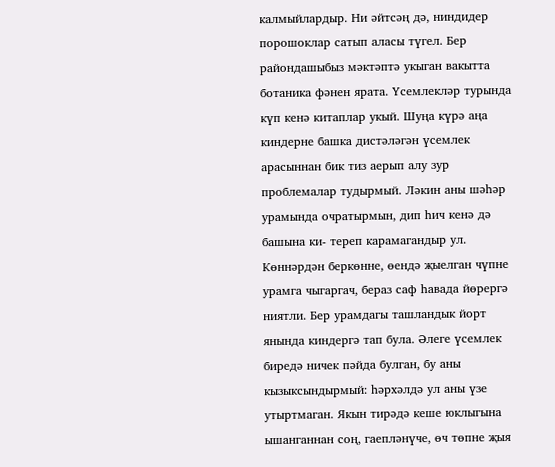калмыйлардыр. Ни әйтсәң дә, ниндидер порошоклар сатып аласы түгел. Бер райондашыбыз мәктәптә укыган вакытта ботаника фәнен ярата. Үсемлекләр турында күп кенә китаплар укый. Шуңа күрә аңа киндерне башка дистәләгән үсемлек арасыннан бик тиз аерып алу зур проблемалар тудырмый. Ләкин аны шәһәр урамында очратырмын, дип һич кенә дә башына ки- тереп карамагандыр ул. Көннәрдән беркөнне, өендә җыелган чүпне урамга чыгаргач, бераз саф һавада йөрергә ниятли. Бер урамдагы ташландык йорт янында киндергә тап була. Әлеге үсемлек биредә ничек пәйда булган, бу аны кызыксындырмый: һәрхәлдә ул аны үзе утыртмаган. Якын тирәдә кеше юклыгына ышанганнан соң, гаепләнүче, өч төпне җыя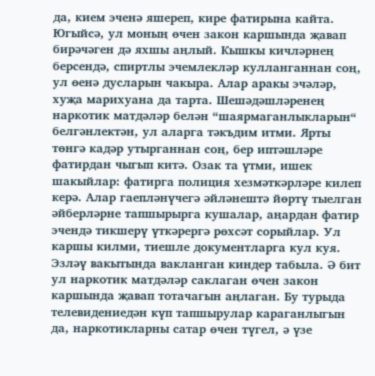да, кием эченә яшереп, кире фатирына кайта. Югыйсә, ул моның өчен закон каршында җавап бирәчәген дә яхшы аңлый. Кышкы кичләрнең берсендә, спиртлы эчемлекләр кулланганнан соң, ул өенә дусларын чакыра. Алар аракы эчәләр, хуҗа марихуана да тарта. Шешәдәшләренең наркотик матдәләр белән “шаярмаганлыкларын“ белгәнлектән, ул аларга тәкъдим итми. Ярты төнгә кадәр утырганнан соң, бер иптәшләре фатирдан чыгып китә. Озак та үтми, ишек шакыйлар: фатирга полиция хезмәткәрләре килеп керә. Алар гаепләнүчегә әйләнештә йөртү тыелган әйберләрне тапшырырга кушалар, аңардан фатир эчендә тикшерү үткәрергә рөхсәт сорыйлар. Ул каршы килми, тиешле документларга кул куя. Эзләү вакытында вакланган киндер табыла. Ә бит ул наркотик матдәләр саклаган өчен закон каршында җавап тотачагын аңлаган. Бу турыда телевидениедән күп тапшырулар караганлыгын да, наркотикларны сатар өчен түгел, ә үзе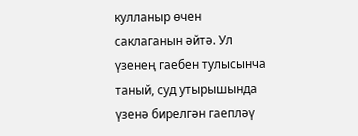кулланыр өчен саклаганын әйтә. Ул үзенең гаебен тулысынча таный, суд утырышында үзенә бирелгән гаепләү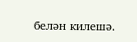белән килешә.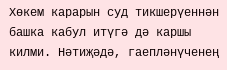Хөкем карарын суд тикшерүеннән башка кабул итүгә дә каршы килми. Нәтиҗәдә, гаепләнүченең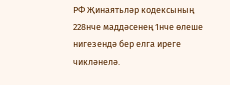РФ Җинаятьләр кодексының 228нче маддәсенең 1нче өлеше нигезендә бер елга иреге чикләнелә.